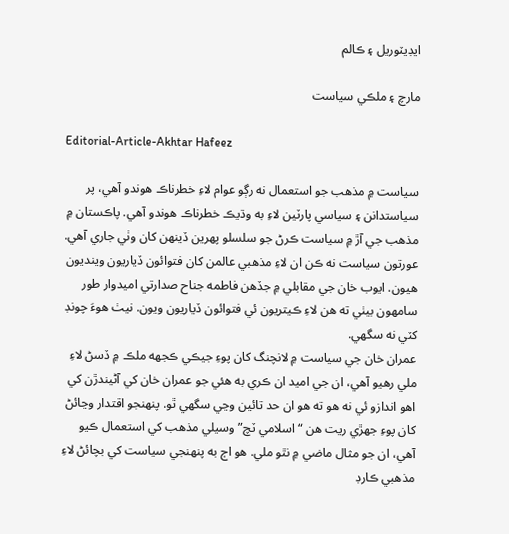ايڊيٽوريل ۽ ڪالم

مارچ ۽ ملڪي سياست

Editorial-Article-Akhtar Hafeez

سياست ۾ مذهب جو استعمال نه رڳو عوام لاءِ خطرناڪ هوندو آهي، پر سياستدانن ۽ سياسي پارٽين لاءِ به وڌيڪ خطرناڪ هوندو آهي. پاڪستان ۾ مذهب جي آڙ ۾ سياست ڪرڻ جو سلسلو پهرين ڏينهن کان وٺي جاري آهي. عورتون سياست نه ڪن ان لاءِ مذهبي عالمن کان فتوائون ڏياريون وينديون هيون. ايوب خان جي مقابلي ۾ جڏهن فاطمه جناح صدارتي اميدوار طور سامهون بيٺي ته هن لاءِ ڪيتريون ئي فتوائون ڏياريون ويون. نيٺ هوءَ چونڊ کٽي نه سگهي.
عمران خان جي سياست ۾ لانچنگ کان پوءِ جيڪي ڪجهه ملڪ ۾ ڏسڻ لاءِ ملي رهيو آهي، ان جي اميد ان ڪري به هئي جو عمران خان کي آڻيندڙن کي اهو اندازو ئي نه هو ته هو ان حد تائين وڃي سگهي ٿو. پنهنجو اقتدار وڃائڻ کان پوءِ جهڙي ريت هن “اسلامي ٽچ” وسيلي مذهب کي استعمال ڪيو آهي، ان جو مثال ماضي ۾ نٿو ملي. هو اڄ به پنهنجي سياست کي بچائڻ لاءِ مذهبي ڪارڊ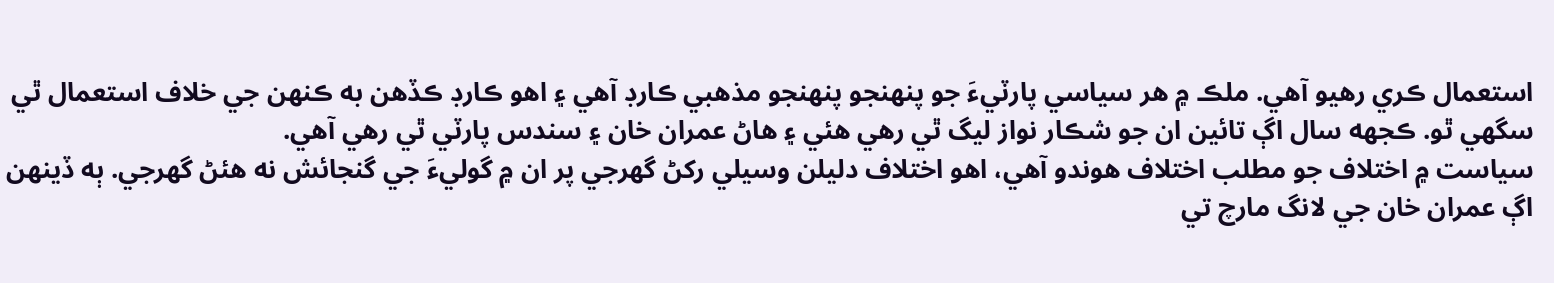استعمال ڪري رهيو آهي. ملڪ ۾ هر سياسي پارٽيءَ جو پنهنجو پنهنجو مذهبي ڪارڊ آهي ۽ اهو ڪارڊ ڪڏهن به ڪنهن جي خلاف استعمال ٿي سگهي ٿو. ڪجهه سال اڳ تائين ان جو شڪار نواز ليگ ٿي رهي هئي ۽ هاڻ عمران خان ۽ سندس پارٽي ٿي رهي آهي.
سياست ۾ اختلاف جو مطلب اختلاف هوندو آهي، اهو اختلاف دليلن وسيلي رکڻ گهرجي پر ان ۾ گوليءَ جي گنجائش نه هئڻ گهرجي. ٻه ڏينهن اڳ عمران خان جي لانگ مارچ تي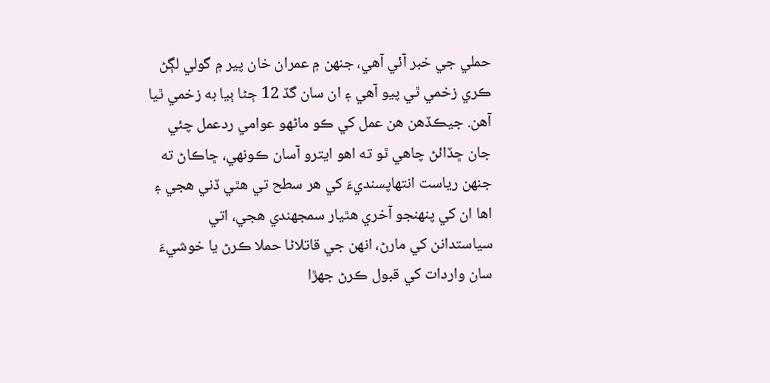حملي جي خبر آئي آهي، جنهن ۾ عمران خان پير ۾ گولي لڳڻ ڪري زخمي ٿي پيو آهي ۽ ان سان گڏ 12 ڄڻا ٻيا به زخمي ٿيا آهن. جيڪڏهن هن عمل کي ڪو ماڻهو عوامي ردعمل چئي جان ڇڏائڻ چاهي ٿو ته اهو ايترو آسان ڪونهي، ڇاڪاڻ ته جنهن رياست انتهاپسنديءَ کي هر سطح تي هٿي ڏني هجي ۽ اها ان کي پنهنجو آخري هٿيار سمجهندي هجي، اتي سياستدانن کي مارڻ، انهن جي قاتلاڻا حملا ڪرڻ يا خوشيءَ سان واردات کي قبول ڪرڻ جهڙا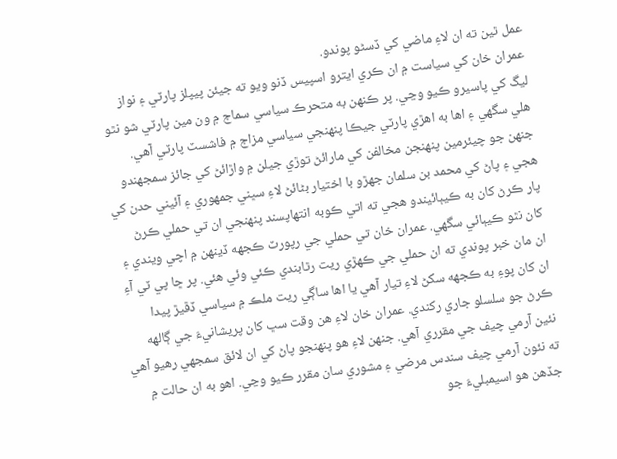عمل ٿين ته ان لاءِ ماضي کي ڏسڻو پوندو.
عمران خان کي سياست ۾ ان ڪري ايترو اسپيس ڏنو ويو ته جيئن پيپلز پارٽي ۽ نواز ليگ کي پاسيرو ڪيو وڃي. پر ڪنهن به متحرڪ سياسي سماج ۾ ون مين پارٽي شو نٿو هلي سگهي ۽ اها به اهڙي پارٽي جيڪا پنهنجي سياسي مزاج ۾ فاشسٽ پارٽي آهي. جنهن جو چيئرمين پنهنجن مخالفن کي مارائڻ توڙي جيلن ۾ واڙائڻ کي جائز سمجهندو هجي ۽ پاڻ کي محمد بن سلمان جهڙو با اختيار بڻائڻ لاءِ سڀني جمهوري ۽ آئيني حدن کي پار ڪرڻ کان به ڪيٻائيندو هجي ته اتي ڪوبه انتهاپسند پنهنجي ان تي حملي ڪرڻ کان نٿو ڪيٻائي سگهي. عمران خان تي حملي جي رپورٽ ڪجهه ڏينهن ۾ اچي ويندي ۽ ان مان خبر پوندي ته ان حملي جي ڪهڙي ريت رٿابندي ڪئي وئي هئي. پر ڇا پي ٽي آءِ ان کان پوءِ به ڪجهه سکڻ لاءِ تيار آهي يا اها ساڳي ريت ملڪ ۾ سياسي ڏڦيڙ پيدا ڪرڻ جو سلسلو جاري رکندي. عمران خان لاءِ هن وقت سڀ کان پريشانيءَ جي ڳالهه نئين آرمي چيف جي مقرري آهي. جنهن لاءِ هو پنهنجو پاڻ کي ان لائق سمجهي رهيو آهي ته نئون آرمي چيف سندس مرضي ۽ مشوري سان مقرر ڪيو وڃي. اهو به ان حالت ۾ جڏهن هو اسيمبليءَ جو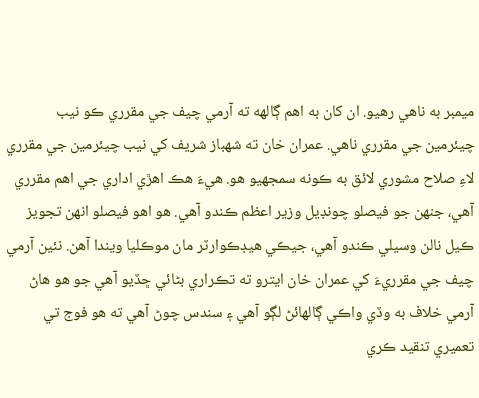ميمبر به ناهي رهيو. ان کان به اهم ڳالهه ته آرمي چيف جي مقرري ڪو نيب چيئرمين جي مقرري ناهي. عمران خان ته شهباز شريف کي نيب چيئرمين جي مقرري لاءِ صلاح مشوري لائق به ڪونه سمجهيو هو. هيءَ هڪ اهڙي اداري جي اهم مقرري آهي، جنهن جو فيصلو چونڊيل وزير اعظم ڪندو آهي. هو اهو فيصلو انهن تجويز ڪيل نالن وسيلي ڪندو آهي، جيڪي هيڊڪوارٽر مان موڪليا ويندا آهن. نئين آرمي چيف جي مقرريءَ کي عمران خان ايترو ته تڪراري بڻائي ڇڏيو آهي جو هو هاڻ آرمي خلاف به وڏي واڪي ڳالهائڻ لڳو آهي ۽ سندس چوڻ آهي ته هو فوج تي تعميري تنقيد ڪري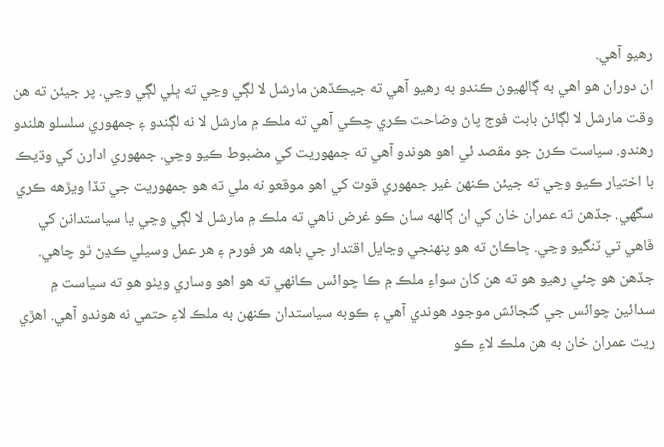رهيو آهي.
ان دوران هو اهي به ڳالهيون ڪندو به رهيو آهي ته جيڪڏهن مارشل لا لڳي وڃي ته ڀلي لڳي وڃي. پر جيئن ته هن وقت مارشل لا لڳائڻ بابت فوج پاڻ وضاحت ڪري چڪي آهي ته ملڪ ۾ مارشل لا نه لڳندو ۽ جمهوري سلسلو هلندو رهندو. سياست ڪرڻ جو مقصد ئي اهو هوندو آهي ته جمهوريت کي مضبوط ڪيو وڃي. جمهوري ادارن کي وڌيڪ با اختيار ڪيو وڃي ته جيئن ڪنهن غير جمهوري قوت کي اهو موقعو نه ملي ته هو جمهوريت جي تڏا ويڙهه ڪري سگهي. جڏهن ته عمران خان کي ان ڳالهه سان ڪو غرض ناهي ته ملڪ ۾ مارشل لا لڳي وڃي يا سياستدانن کي ڦاهي تي ٽنگيو وڃي. ڇاڪاڻ ته هو پنهنجي وڃايل اقتدار جي باهه هر فورم ۽ هر عمل وسيلي ڪڍڻ ٿو چاهي. جڏهن هو چئي رهيو هو ته هن کان سواءِ ملڪ ۾ ڪا چوائس ڪانهي ته هو اهو وساري ويٺو هو ته سياست ۾ سدائين چوائس جي گنجائش موجود هوندي آهي ۽ ڪوبه سياستدان ڪنهن به ملڪ لاءِ حتمي نه هوندو آهي. اهڙي ريت عمران خان به هن ملڪ لاءِ ڪو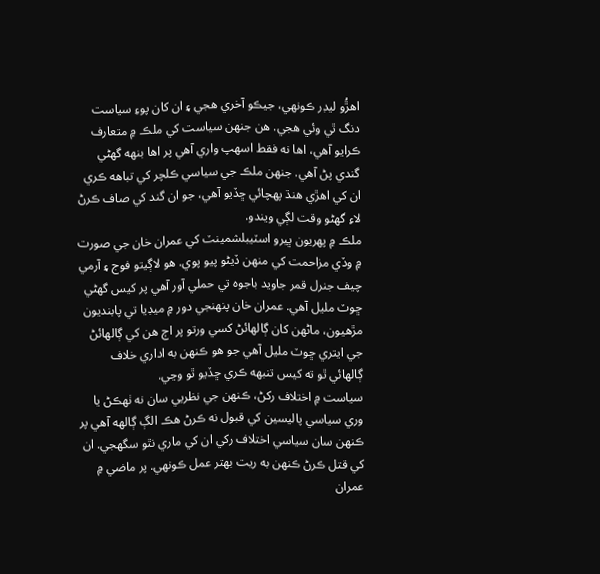اهڙُو ليڊر ڪونهي، جيڪو آخري هجي ۽ ان کان پوءِ سياست دنگ ٿي وئي هجي. هن جنهن سياست کي ملڪ ۾ متعارف ڪرايو آهي، اها نه فقط اسهپ واري آهي پر اها بنهه گهڻي گندي پڻ آهي. جنهن ملڪ جي سياسي ڪلچر کي تباهه ڪري ان کي اهڙي هنڌ پهچائي ڇڏيو آهي، جو ان گند کي صاف ڪرڻ لاءِ گهڻو وقت لڳي ويندو.
ملڪ ۾ پهريون ڀيرو اسٽيبلشمينٽ کي عمران خان جي صورت ۾ وڏي مزاحمت کي منهن ڏيڻو پيو پوي. هو لاڳيتو فوج ۽ آرمي چيف جنرل قمر جاويد باجوه تي حملي آور آهي پر کيس گهڻي ڇوٽ مليل آهي. عمران خان پنهنجي دور ۾ ميڊيا تي پابنديون مڙهيون، ماڻهن کان ڳالهائڻ کسي ورتو پر اڄ هن کي ڳالهائڻ جي ايتري ڇوٽ مليل آهي جو هو ڪنهن به اداري خلاف ڳالهائي ٿو ته کيس تنبهه ڪري ڇڏيو ٿو وڃي.
سياست ۾ اختلاف رکڻ، ڪنهن جي نظريي سان نه ٺهڪڻ يا وري سياسي پاليسين کي قبول نه ڪرڻ هڪ الڳ ڳالهه آهي پر ڪنهن سان سياسي اختلاف رکي ان کي ماري نٿو سگهجي. ان کي قتل ڪرڻ ڪنهن به ريت بهتر عمل ڪونهي. پر ماضي ۾ عمران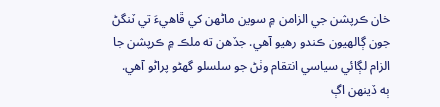خان ڪرپشن جي الزامن ۾ سوين ماڻهن کي ڦاهيءَ تي ٽنگڻ جون ڳالهيون ڪندو رهيو آهي. جڏهن ته ملڪ ۾ ڪرپشن جا الزام لڳائي سياسي انتقام وٺڻ جو سلسلو گهڻو پراڻو آهي.
ٻه ڏينهن اڳ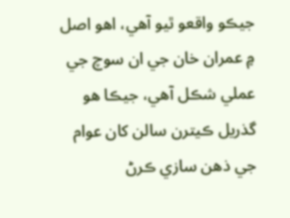جيڪو واقعو ٿيو آهي، اهو اصل ۾ عمران خان جي ان سوچ جي عملي شڪل آهي، جيڪا هو گذريل ڪيترن سالن کان عوام جي ذهن سازي ڪرڻ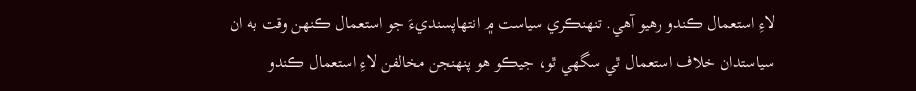لاءِ استعمال ڪندو رهيو آهي. تنهنڪري سياست ۾ انتهاپسنديءَ جو استعمال ڪنهن وقت به ان سياستدان خلاف استعمال ٿي سگهي ٿو، جيڪو هو پنهنجن مخالفن لاءِ استعمال ڪندو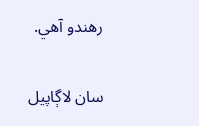رهندو آهي.

سان لاڳاپيل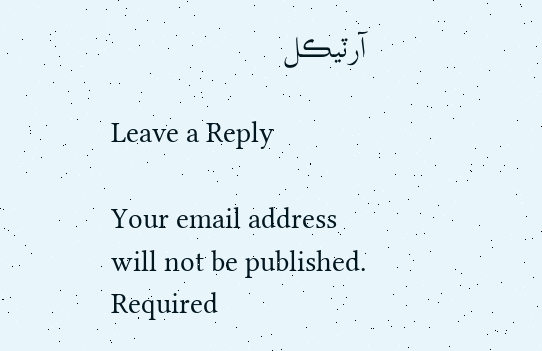آرٽيڪل

Leave a Reply

Your email address will not be published. Required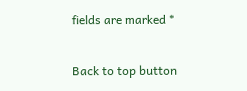fields are marked *

Back to top button